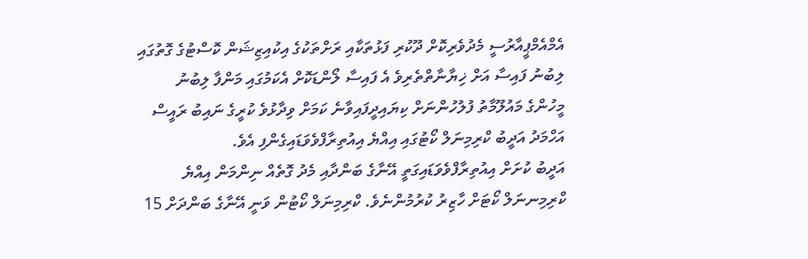އެމްއެމްޕީއާރުސީ މެދުވެރިކޮށް ދޫކުރި ފަޅުތަކާއި ރަށްތަކުގެ އިކުއިޒިޝަން ކޮސްޓުގެ ގޮތުގައި ލިބުނު ފައިސާ އަށް ޚިޔާނާތްތެރިވެ އެ ފައިސާ ލޯންޑަކޮށް އެކަމުގައި މަންފާ ލިބުނު މީހުންގެ މައުލޫމާތު ފުލުހުންނަށް ކިޔައިދީފައިވާނެ ކަމަށް ވިދާޅުވެ ކުރީގެ ނައިބު ރައީސް އަހްމަދު އަދީބު ކްރިމިނަލް ކޯޓުގައި އިއްޔެ އިއުތިރާފްވެވަޑައިގެންފި އެވެ.
އަދީބު ކުށަށް އިއުތިރާފްވެވަޑައިގަތީ އޭނާގެ ބަންދާއި މެދު ގޮތެއް ނިންމަން އިއްޔެ ކްރިމިނނަލް ކޯޓަށް ހާޒިރު ކުރުމުންނެވެ. ކްރިމިނަލް ކޯޓުން ވަނީ އޭނާގެ ބަންދަށް 15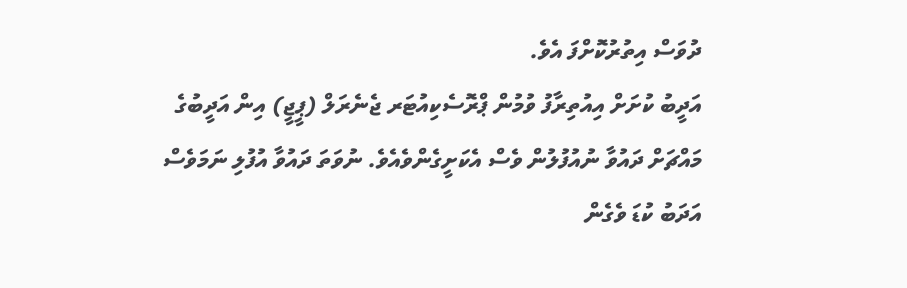ދުވަސް އިތުރުކޮށްފަ އެވެ.
އަދީބު ކުށަށް އިއުތިރާފު ވުމުން ޕްރޮސެކިއުޓަރ ޖެނެރަލް (ޕީޖީ) އިން އަދީބުގެ މައްޗަށް ދައުވާ ނުއުފުލުން ވެސް އެކަށީގެންވެއެވެ. ނުވަތަ ދައުވާ އުފުލި ނަމަވެސް އަދަބު ކުޑަ ވެގެން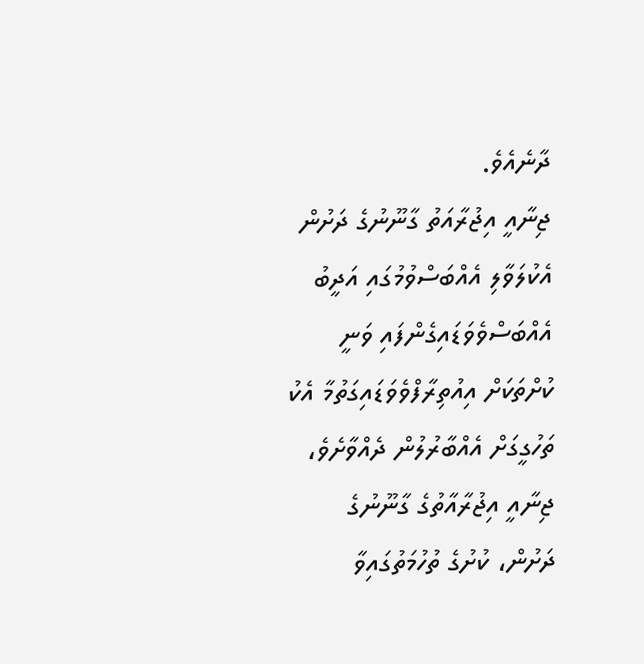ދާނެއެވެ.
ޖިނާއީ އިޖުރާއަތު ގާނޫނުގެ ދަށުން އެކުލަވާލި އެއްބަސްވުމުގައި އަދީބު އެއްބަސްވެވަޑައިގެންފައި ވަނީ ކުށްތަކަށް އިއުތިރާފްވެވަޑައިގަތުމާ އެކު ތަހުގީގަށް އެއްބާރުލުން ދެއްވާށެވެ،
ޖިނާއީ އިޖުރާއާތުގެ ގާނޫނުގެ ދަށުން، ކުށުގެ ތުހުމަތުގައިވާ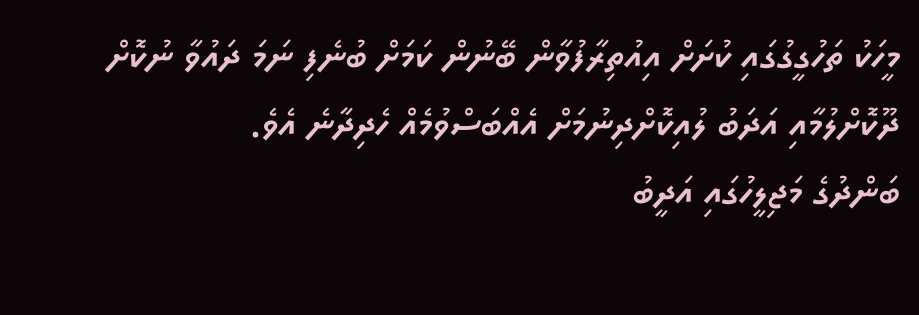މީހަކު ތަހުގީގުގައި ކުށަށް އިއުތިރާފުވާން ބޭނުން ކަމަށް ބުނެފި ނަމަ ދައުވާ ނުކޮށް ދޫކޮށްލުމާއި އަދަބު ލުއިކޮށްދިނުމަށް އެއްބަސްވުމެއް ހެދިދާނެ އެވެ.
ބަންދުގެ މަޖިލީހުގައި އަދީބު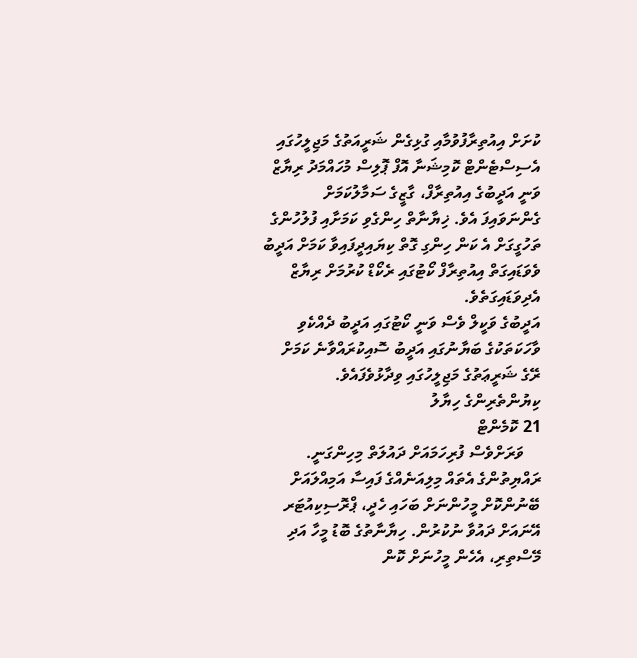ކުށަށް އިއުތިރާފުވުމާއި ގުޅިގެން ޝަރީއަތުގެ މަޖިލީހުގައި އެސިސްޓެންޓް ކޮމިޝަނާ އޮފް ޕޮލިސް މުހައްމަދު ރިޔާޒް ވަނީ އަދީބުގެ އިއުތިރާފް، ގާޒީގެ ސަމާލުކަމަށް ގެންނަވައިފަ އެވެ. ޚިޔާނާތް ހިންގެވި ކަމަށާއި ފުލުހުންގެ ތަހުގީގަށް އެ ކަން ހިންގި ގޮތް ކިޔައިދީފައިވާ ކަމަށް އަދީބު ވެވަޑައިގަތް އިއުތިރާފް ކޯޓުގައި ރެކޯޑް ކުރުމަށް ރިޔާޒް އެދިވަޑައިގަތެވެ.
އަދީބުގެ ވަކީލް ވެސް ވަނީ ކޯޓުގައި އަދީބު ދެއްކެވި ވާހަކަތަކުގެ ބަޔާނުގައި އަދީބު ސޮއިކުރައްވާނެ ކަމަށް ރޭގެ ޝަރީޢަތުގެ މަޖިލީހުގައި ވިދާޅުވެފައެވެ.
ކިޔުންތެރިންގެ ހިޔާލު
21 ކޮމެންޓް
    ވަރަށްވެސް ފުރިހަމައަށް ދައުލަތް މިހިންގަނީ. ރައްޔިތުންގެ އެތައް މިލިއަނެއްގެ ފައިސާ އަމިއްލައަށް ބޭނުންކޮށް މީހުންނަށް ބަހައި ހެދީ، ޕްރޮސިކިއުޓަރ އޭނައަށް ދައުވާ ނުކުރުން. ހިޔާނާތުގެ ބޮޑު މީހާ އަދި މޭސްތިރި، އެހެން މީހުނަށް ކޮން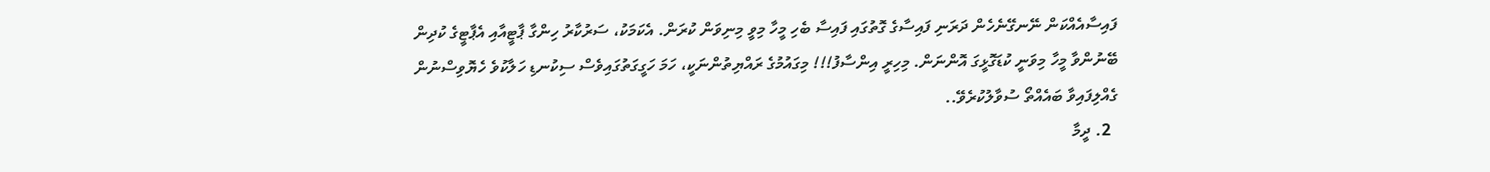ފައިސާއެއްކަން ނޭނގޭނެހެން ދަރަނި ފައިސާގެ ގޮތުގައި ފައިސާ ބެހި މީހާ މިވީ މިނިވަން ކުރަން. އެކަމަކު، ސަރުކާރު ހިންގާ ޕާޓީއާއި އެޕާޓީގެ ކުދިން ބޭނުންވާ މީހާ މިވަނީ ކުޑަގޮޅީގަ އޮންނަން. މިހިރީ އިންސާފު!!! މިގައުމުގެ ރައްޔިތުންނަކީ، ހަމަ ހަގީގަތުގައިވެސް ސިކުނޑި ހަލާކުވެ ހެޔޮވިސްނުން ގެއްލިފައިވާ ބައެއްތޯ ސުވާލުކުރެވޭ..
  2. ދީމާ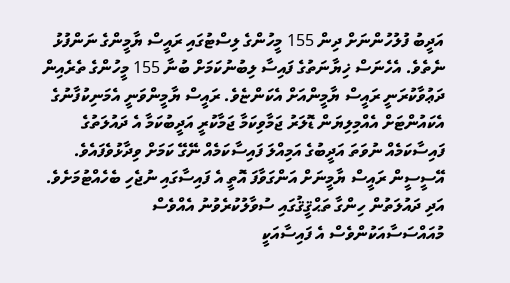އަދީބު ފުލުހުންނަށް ދިން 155 މީހުންގެ ލިސްޓުގައި ރައީސް ޔާމީންގެ ނަންފުޅު ނެތެވެ. އެހެނަސް ޚިޔާނަތުގެ ފައިސާ ލިބުނުކަމަށް ބުނާ 155 މީހުންގެ ތެރެއިން ދަޢުވާކުރަނީ ރައީސް ޔާމީންއަށް އެކަންޏެވެ. ރައީސް ޔާމީންވަނީ އެމަނިކުފާނުގެ އެކައުންޓަށް އެއްމިލިޔަން ޑޮލަރު ޖަމާވިކަމާ ޖަމާކުރީ އަދީބުކަމާ އެ ދައުލަތުގެ ފައިސާކަމެއް ނުވަތަ އަދީބުގެ އަމިއްލަ ފައިސާކަމެއް ނޭގޭ ކަމަށް ވިދާޅުވެފައެވެ. އޭސީސީން ރައީސް ޔާމީނަށް އަންގަވާފަ އޮތީ އެ ފައިސާގައި ނުޖެހި ބެހެއްޓުމަށެވެ. އަދި ދައުލަތުން ހިންގާ ތަޙްޤީޤުގައި ސުވާލުކުރެވުނު އެއްވެސް މުއައްސަސާއަކުންވެސް އެ ފައިސާއަކީ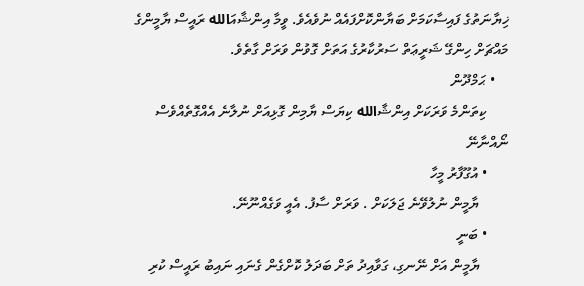ޚިޔާނަތުގެ ފައިސާކަމަށް ބަޔާންކޮށްފައެއް ނުވެއެވެ. ވީމާ އިންޝާއަالله ރައީސް ޔާމީންގެ މައްޗަށް ހިންގޭ ޝަރީޢަތް ސަރުކާރުގެ އަތަށް ގޮވުން ވަރަށް ގާތެވެ.
    • ޙަމްދޫން
      ކިތަންމެ ވަރަކަށް އިންޝާالله ކިޔަސް ޔާމިން ގޮޅިއަށް ނުލާނެ އެއްގޮތެއްވެސް ނޯއްނާނޭ
      • އުގޫފާރު މީހާ
        ޔާމީން ނުލުވޭނެ ޖަލަކަށް . ވަރަށް ސާފު. އެއީ ވަގެއްނޫނޭ.
      • ބަނީ
        ޔާމީން އަށް ނޭނގި، ގަވާއިދު ތަށް ބަދަލު ކޮށްގެން ގެނައި ނައިބު ރައީސް ކުރި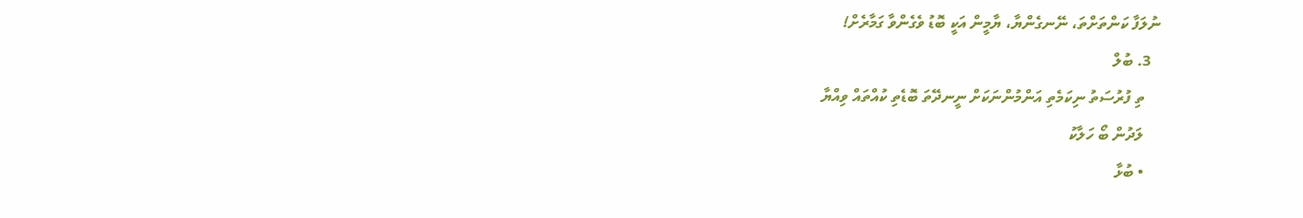ނުލަފާ ކަންތަށްތަ، ނޭނގެންޔާ، ޔާމީން އަކީ ބޮޑު ވެގެންވާ ގަމާރެށް!
  3. ބުލް
    ތި ފުރުސަތު ނިކަމެތި އަންމުންނަކަށް ނީނދޭތަ ބޮޑެތި ކުއްތައް ވިއްޔާ
    ލަދުން ބޯ ހަލާކު
    • ބުޅާ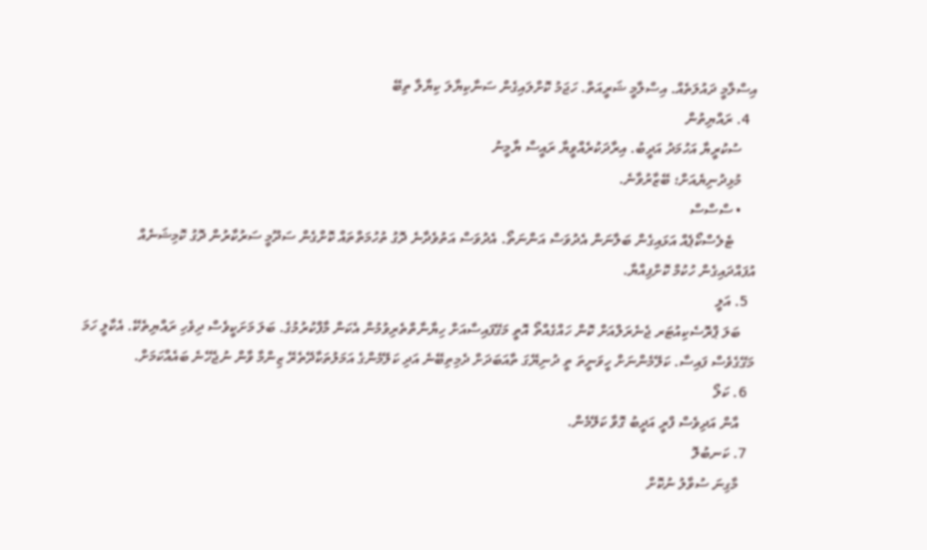އިސްލާމީ ދައުލަތެއް. އިސްލާމީ ޝަރީއަތް. ހަޖަމު ކޮށްލައިގެން ސަނާކިޔާލަ ކިޔާލާ ތިބޭ
  4. ރައްޔިތުން
    ސުކުރީޔާ އަހުމަދު އަދީބު. އިރާދަކުރެއްވީޔާ ރައީސް ޔާމީނު
    މުޅިދުނިޔެއަށް؛ ބޭޒާރުވާނެ.
    • ސްސްސް
      ޓެލެސްކޯޕެއް އަޅައިގެން ބަލާނަން އެދުވަސް އަންނަތޯ. އެދުވަސް އަތުވެދާނެ ދޮގު ތުހުމަތްތައް ކޮށްގެން ސަދޫމީ ސަރުކާރުން ދޮގު ކޮމިޝަނެއް އުފައްދައިގެން ހުކުމް ކޮށްފިއްޔާ.
  5. އަލީ
    ބަލަ ޕްރޮސެކިއުޓަރ ޖެނެރަލްއަށް ކޮން ހައްގެއްތޯ އޮތީ މަގޭފައިސާއަށް ހިޔާނާތްތެރިވުމުން އެކަން މާފްކުރުމުގެ. ބަލަ މަށަކީވެސް ދިވެހި ރައްޔިތެކޭ. އެކާލީ ހަމަ މަގޭގެވެސް ފައިސާ. ކަލޭމެންނަށް ހީވަނީތަ ތީ ދުނިޔޭގަ ތާއަބަދަށް ދެމިތިބޭނެ އަދި ކަލޭމެންގެ އަމަލުތަކާދޭތެރޭ ޒިންމާ ވާން ނުޖެހޭނެ ބައެއްކަމަށް.
  6. ކަލޯ
    އާން އަދިވެސް ފްރީ އަދީބު ގޮވާ ކަލޭމެން.
  7. ކަނބުލޮ
    މާގިނަ ސުވާލު ނުކޮށް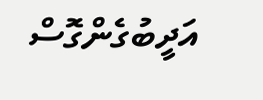އަދީބުގެންގޮސް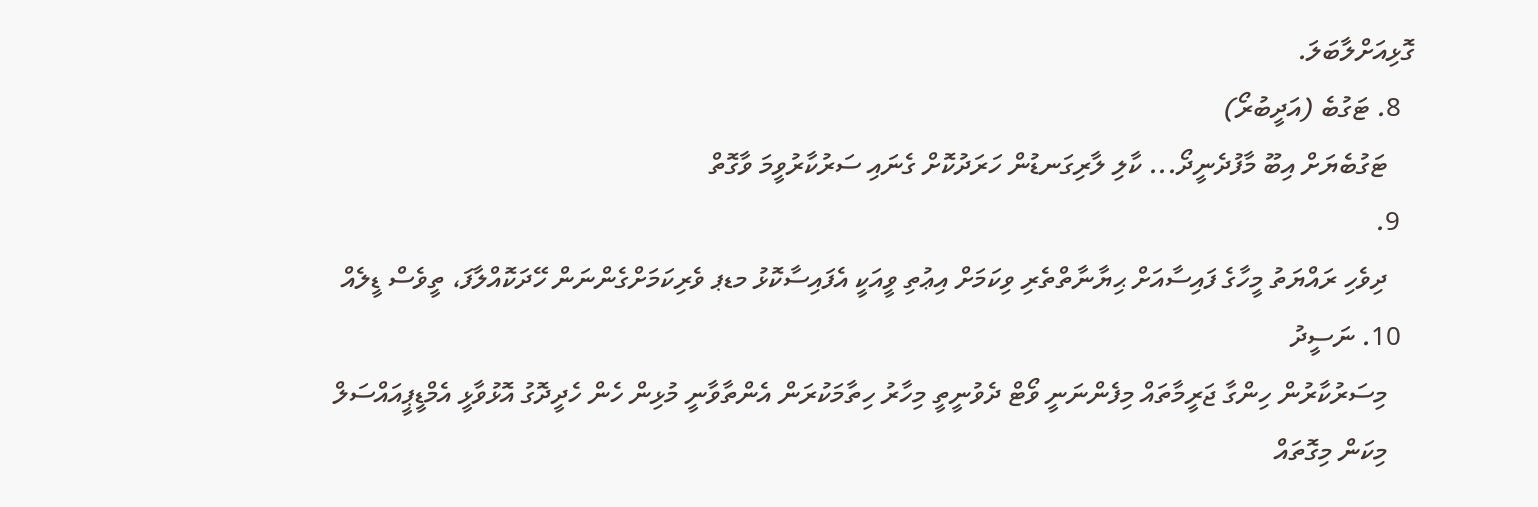ގޮޅިއަށްލާބަލަ.
  8. ޓަގުބެ (އަދީބުރޯ)
    ޓަގުބެޔަށް އިބޫ މާފުދެނީދޯ... ކާލި ލާރިގަނޑުން ހަރަދުކޮށް ގެނައި ސަރުކާރުވީމަ ވާގޮތް
  9.
    ދިވެހި ރައްޔަތު މީހާގެ ފައިސާއަށް ޙިޔާނާތްތެރި ވިކަމަށް އިޢުތި ވީއަކީ އެފައިސާކޮޅު މޑޕ ވެރިކަމަށްގެންނަން ހޭދަކޮއްލާފަ، ތީވެސް ޑީލެއް
  10. ނަސީދު
    މިސަރުކާރުން ހިންގާ ޖަރީމާތައް މިފެންނަނީ ވޯޓް ދެވުނީތީ މިހާރު ހިތާމަކުރަން އެންތާވާނީ މުޅިން ހެން ހެދީދޮގު އޮޅުވާޅީ އެމްޑީޕީއައްސަލް
    މިކަން މިގޮތައް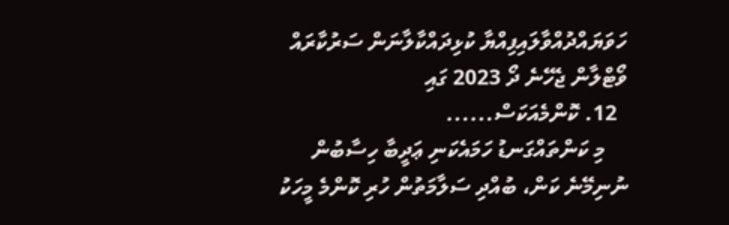ހަވަޔައްދުއްވާލައިފިއްޔާ ކުޅިދައްކާލާނަން ސަރުކާރައް ވޯޓްލާން ޖެހޭނެ ދޯ 2023 ގައި
  12. ކޮންމެއަކަސް......
    މި ކަންތައްގަނޑު ހަމައެކަނި ޢަދީބާ ހިސާބުން ނުނިމޭނެ ކަން، ބުއްދި ސަލާމަތުން ހުރި ކޮންމެ މީހަކު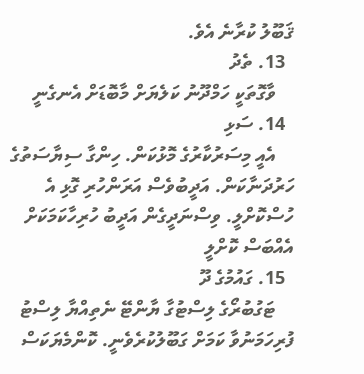ޤަބޫލު ކުރާނެ އެވެ.
  13. ތެދު
    ވާގޮތަކީ ހަމްދޫނު ކަލެޔަށް މާބޮޑަށް އެނގެނީ
  14. ސަޅި
    އެއީ މިސަރުކާރުގެ މޮޅުކަން. ހިންގާ ސިޔާސަތުގެ ހަރުދަނާކަން. އަދީބުވެސް އަރަންހުރި ގޮޅި އެ ހުސްކޮށްލީ. ވިސްނަދީގެން އަދީބު ހުރިހާކަމަކަށް އެއްބަސް ކޮށްލީ
  15. ގައުމުގެ ދޫ
    ޓަގުބުރޯގެ ލިސްޓުގާ ޔާންޓޭ ނެތިއްޔާ ލިސްޓު ފުރިހަމަނުވާ ކަމަށް ގަބޫލުކުރެވެނީ. ކޮންމެޔަކަސް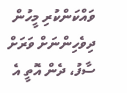ވައްކަންކުރި މީހުން ދިވެހިންނަށް ވަރަށް ސާފު، ދެން އޮތީ އެ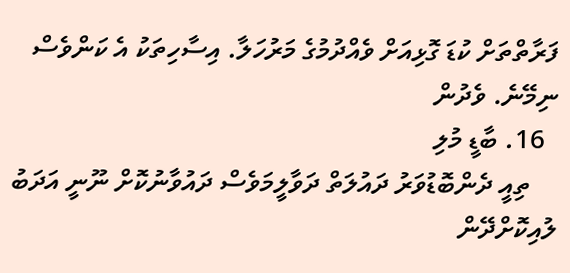ފަރާތްތަށް ކުޑަ ގޮޅިއަށް ވެއްދުމުގެ މަރުހަލާ. އިސާހިތަކު އެ ކަންވެސް ނިމޭނެ. ވެދުން
  16. ބާޑީ މުލި
    ތިއީ ދެންބޮޑުވަރު ދައުލަތް ދަވާލީމަވެސް ދައުވާނުކޮށް ނޫނީ އަދަބު ލުއިކޮށްދޭން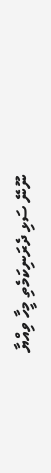ނޫނޭ ސަޅި ދެރަނިކަމެތި މީހާ ވިއްޔާ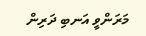މަރަންވީ އަނބި ދަރިން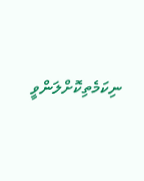ނިކަމެތިކޮށްލަންވީ